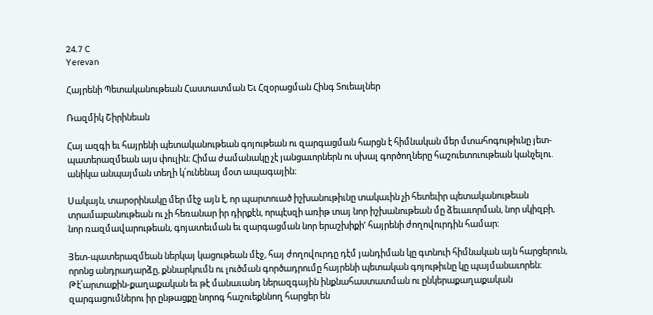24.7 C
Yerevan

Հայրենի Պետականութեան Հաստատման Եւ Հզօրացման Հինգ Տուեալներ

Ռազմիկ Շիրինեան

Հայ ազգի եւ հայրենի պետականութեան գոյութեան ու զարգացման հարցն է հիմնական մեր մտահոգութիւնը յետ-պատերազմեան այս փուլին։ Հիմա ժամանակը չէ յանցաւորներն ու սխալ գործողները հաշուետուութեան կանչելու. անիկա անպայման տեղի կ՛ունենայ մօտ ապագային։

Սակայն, տարօրինակը մեր մէջ այն է, որ պարտուած իշխանութիւնը տակաւին չի հետեւիր պետականութեան տրամաբանութեան ու չի հեռանար իր դիրքէն, որպէսզի առիթ տայ նոր իշխանութեան մը ձեւաւորման, նոր սկիզբի, նոր ռազմավարութեան, գոյատեւման եւ զարգացման նոր երաշխիքի‘ հայրենի ժողովուրդին համար։

Յետ-պատերազմեան ներկայ կացութեան մէջ, հայ ժողովուրդը դէմ յանդիման կը գտնուի հիմնական այն հարցերուն, որոնց անդրադարձը, քննարկումն ու լուծման գործադրումը հայրենի պետական գոյութիւնը կը պայմանաւորեն։ Թէ՛արտաքին-քաղաքական եւ թէ մանաւանդ ներազգային ինքնահաստատման ու ընկերաքաղաքական զարգացումներու իր ընթացքը նորոգ հաշուեքննող հարցեր են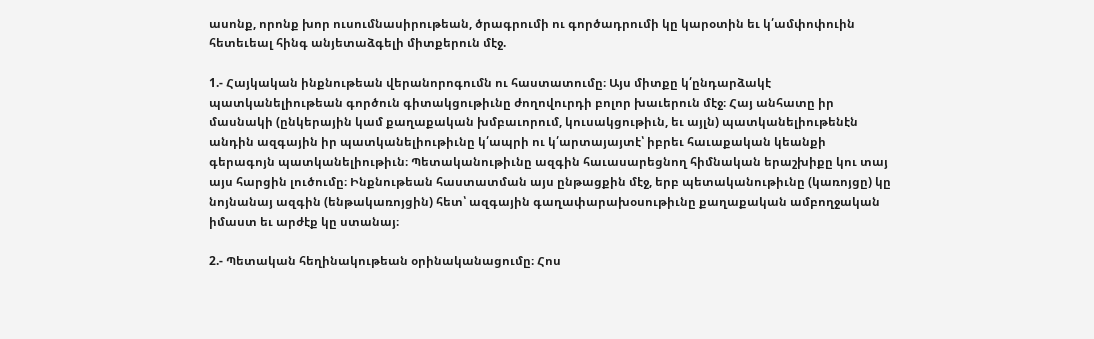ասոնք, որոնք խոր ուսումնասիրութեան, ծրագրումի ու գործադրումի կը կարօտին եւ կ՛ամփոփուին հետեւեալ հինգ անյետաձգելի միտքերուն մէջ.

1.- Հայկական ինքնութեան վերանորոգումն ու հաստատումը։ Այս միտքը կ՛ընդարձակէ պատկանելիութեան գործուն գիտակցութիւնը ժողովուրդի բոլոր խաւերուն մէջ։ Հայ անհատը իր մասնակի (ընկերային կամ քաղաքական խմբաւորում, կուսակցութիւն, եւ այլն) պատկանելիութենէն անդին ազգային իր պատկանելիութիւնը կ՛ապրի ու կ՛արտայայտէ՝ իբրեւ հաւաքական կեանքի գերագոյն պատկանելիութիւն։ Պետականութիւնը ազգին հաւասարեցնող հիմնական երաշխիքը կու տայ այս հարցին լուծումը։ Ինքնութեան հաստատման այս ընթացքին մէջ, երբ պետականութիւնը (կառոյցը) կը նոյնանայ ազգին (ենթակառոյցին) հետ՝ ազգային գաղափարախօսութիւնը քաղաքական ամբողջական իմաստ եւ արժէք կը ստանայ։

2.- Պետական հեղինակութեան օրինականացումը։ Հոս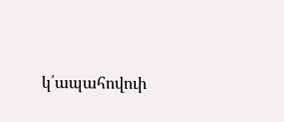կ՛ապահովուի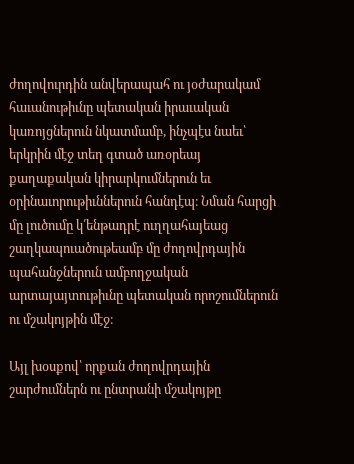ժողովուրդին անվերապահ ու յօժարակամ հաւանութիւնը պետական իրաւական կառոյցներուն նկատմամբ, ինչպէս նաեւ՝ երկրին մէջ տեղ գտած առօրեայ քաղաքական կիրարկումներուն եւ օրինաւորութիւններուն հանդէպ։ Նման հարցի մը լուծումը կ՛ենթադրէ ուղղահայեաց շաղկապուածութեամբ մը ժողովրդային պահանջներուն ամբողջական արտայայտութիւնը պետական որոշումներուն ու մշակոյթին մէջ։

Այլ խօսքով՝ որքան ժողովրդային շարժումներն ու ընտրանի մշակոյթը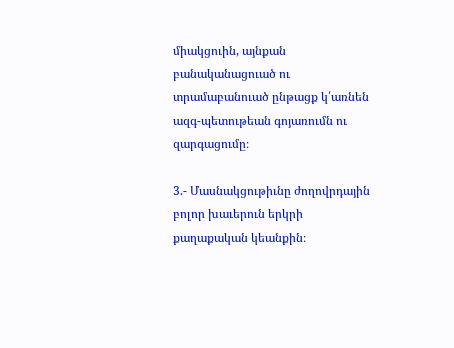միակցուին, այնքան բանականացուած ու տրամաբանուած ընթացք կ՛առնեն ազգ-պետութեան գոյառումն ու զարգացումը։

3.- Մասնակցութիւնը ժողովրդային բոլոր խաւերուն երկրի քաղաքական կեանքին։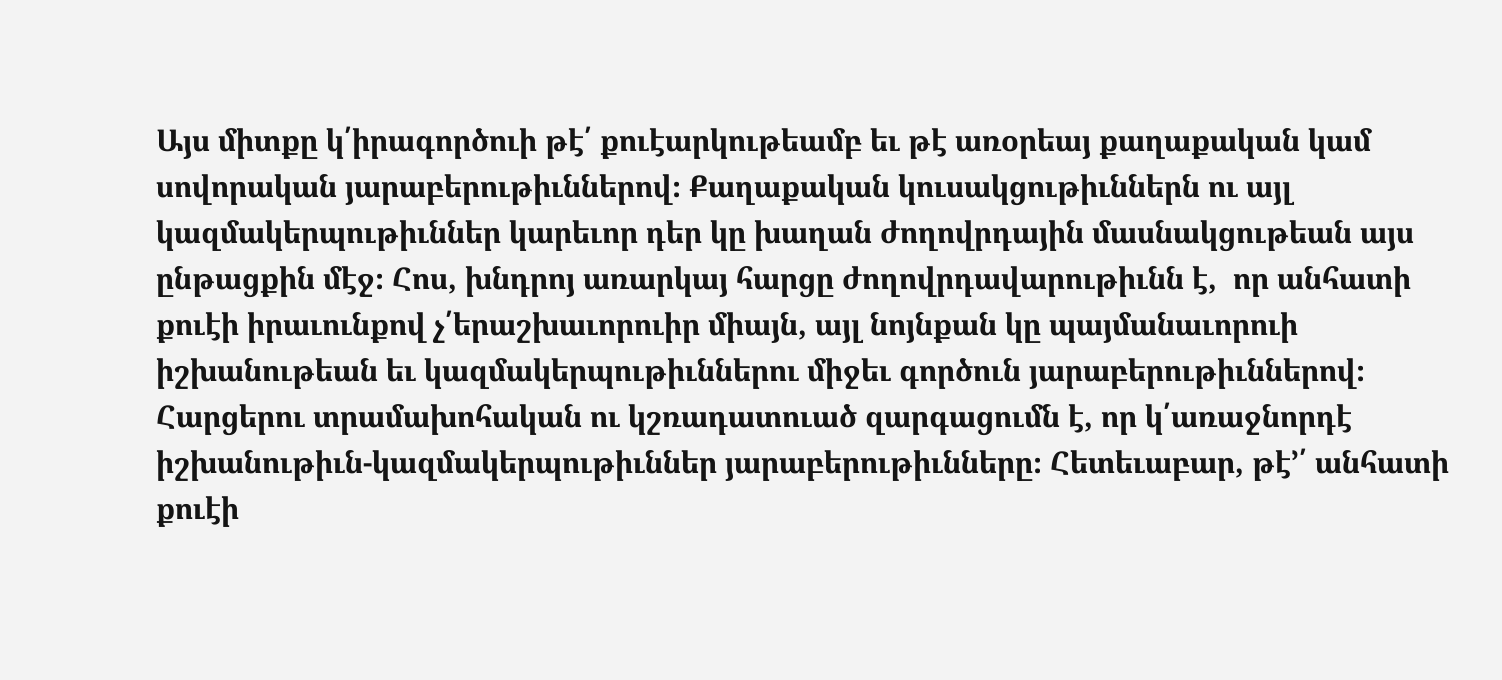Այս միտքը կ՛իրագործուի թէ՛ քուէարկութեամբ եւ թէ առօրեայ քաղաքական կամ սովորական յարաբերութիւններով։ Քաղաքական կուսակցութիւններն ու այլ կազմակերպութիւններ կարեւոր դեր կը խաղան ժողովրդային մասնակցութեան այս ընթացքին մէջ։ Հոս, խնդրոյ առարկայ հարցը ժողովրդավարութիւնն է,  որ անհատի քուէի իրաւունքով չ՛երաշխաւորուիր միայն, այլ նոյնքան կը պայմանաւորուի իշխանութեան եւ կազմակերպութիւններու միջեւ գործուն յարաբերութիւններով։ Հարցերու տրամախոհական ու կշռադատուած զարգացումն է, որ կ՛առաջնորդէ իշխանութիւն-կազմակերպութիւններ յարաբերութիւնները։ Հետեւաբար, թէ՚՛ անհատի քուէի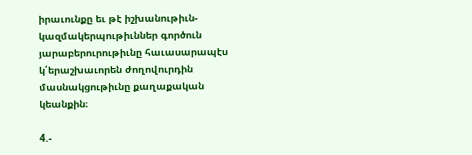իրաւունքը եւ թէ իշխանութիւն-կազմակերպութիւններ գործուն յարաբերուրութիւնը հաւասարապէս կ՛երաշխաւորեն ժողովուրդին մասնակցութիւնը քաղաքական կեանքին։

4.-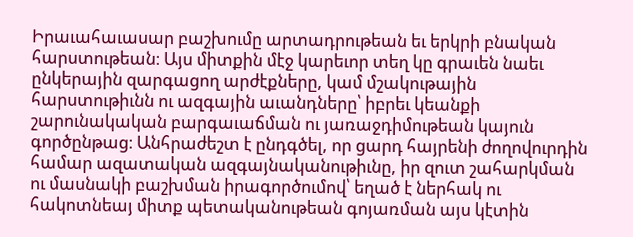Իրաւահաւասար բաշխումը արտադրութեան եւ երկրի բնական հարստութեան։ Այս միտքին մէջ կարեւոր տեղ կը գրաւեն նաեւ ընկերային զարգացող արժէքները, կամ մշակութային հարստութիւնն ու ազգային աւանդները՝ իբրեւ կեանքի շարունակական բարգաւաճման ու յառաջդիմութեան կայուն գործընթաց։ Անհրաժեշտ է ընդգծել, որ ցարդ հայրենի ժողովուրդին համար ազատական ազգայնականութիւնը, իր զուտ շահարկման ու մասնակի բաշխման իրագործումով՝ եղած է ներհակ ու հակոտնեայ միտք պետականութեան գոյառման այս կէտին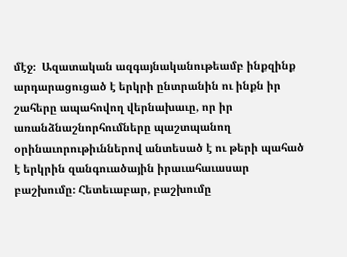մէջ։  Ազատական ազգայնականութեամբ ինքզինք արդարացուցած է երկրի ընտրանին ու ինքն իր շահերը ապահովող վերնախաւը, որ իր առանձնաշնորհումները պաշտպանող օրինաւորութիւններով անտեսած է ու թերի պահած է երկրին զանգուածային իրաւահաւասար բաշխումը։ Հետեւաբար, բաշխումը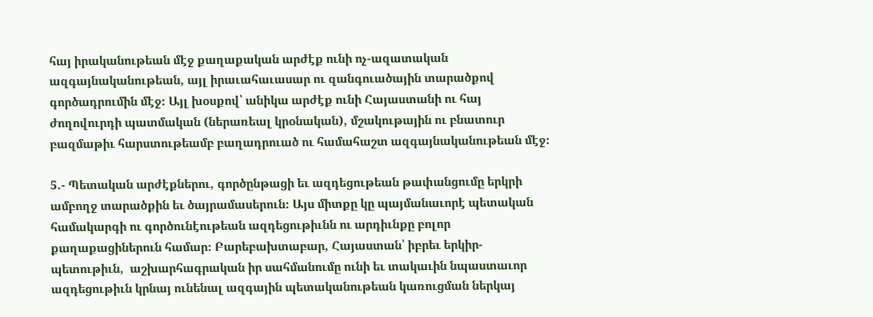հայ իրականութեան մէջ քաղաքական արժէք ունի ոչ-ազատական ազգայնականութեան, այլ իրաւահաւասար ու զանգուածային տարածքով գործադրումին մէջ։ Այլ խօսքով՝ անիկա արժէք ունի Հայաստանի ու հայ ժողովուրդի պատմական (ներառեալ կրօնական), մշակութային ու բնատուր բազմաթիւ հարստութեամբ բաղադրուած ու համահաշտ ազգայնականութեան մէջ։

5.- Պետական արժէքներու, գործընթացի եւ ազդեցութեան թափանցումը երկրի ամբողջ տարածքին եւ ծայրամասերուն։ Այս միտքը կը պայմանաւորէ պետական համակարգի ու գործունէութեան ազդեցութիւնն ու արդիւնքը բոլոր քաղաքացիներուն համար։ Բարեբախտաբար, Հայաստան՝ իբրեւ երկիր-պետութիւն,  աշխարհագրական իր սահմանումը ունի եւ տակաւին նպաստաւոր ազդեցութիւն կրնայ ունենալ ազգային պետականութեան կառուցման ներկայ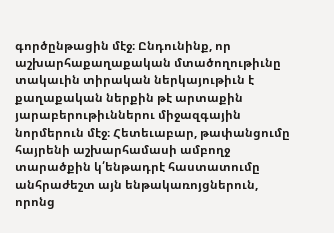գործընթացին մէջ։ Ընդունինք, որ աշխարհաքաղաքական մտածողութիւնը տակաւին տիրական ներկայութիւն է քաղաքական ներքին թէ արտաքին յարաբերութիւններու միջազգային նորմերուն մէջ։ Հետեւաբար, թափանցումը հայրենի աշխարհամասի ամբողջ տարածքին կ՛ենթադրէ հաստատումը անհրաժեշտ այն ենթակառոյցներուն, որոնց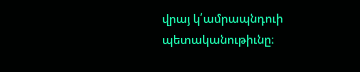վրայ կ՛ամրապնդուի պետականութիւնը։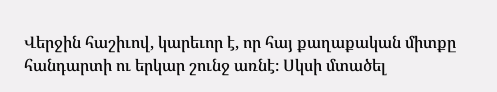Վերջին հաշիւով, կարեւոր է, որ հայ քաղաքական միտքը հանդարտի ու երկար շունջ առնէ։ Սկսի մտածել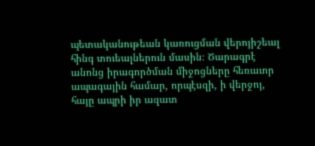պետականութեան կառուցման վերոյիշեալ հինգ տուեալներուն մասին։ Ծարագրէ անոնց իրագործման միջոցները հեռաւոր ապագային համար, որպէսզի, ի վերջոյ, հայը ապրի իր ազատ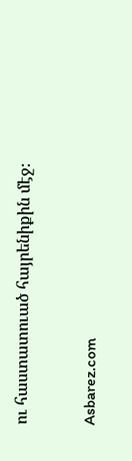ու հաստատուած հայրենիքին մէջ։

Asbarez.com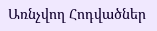Առնչվող Հոդվածներ